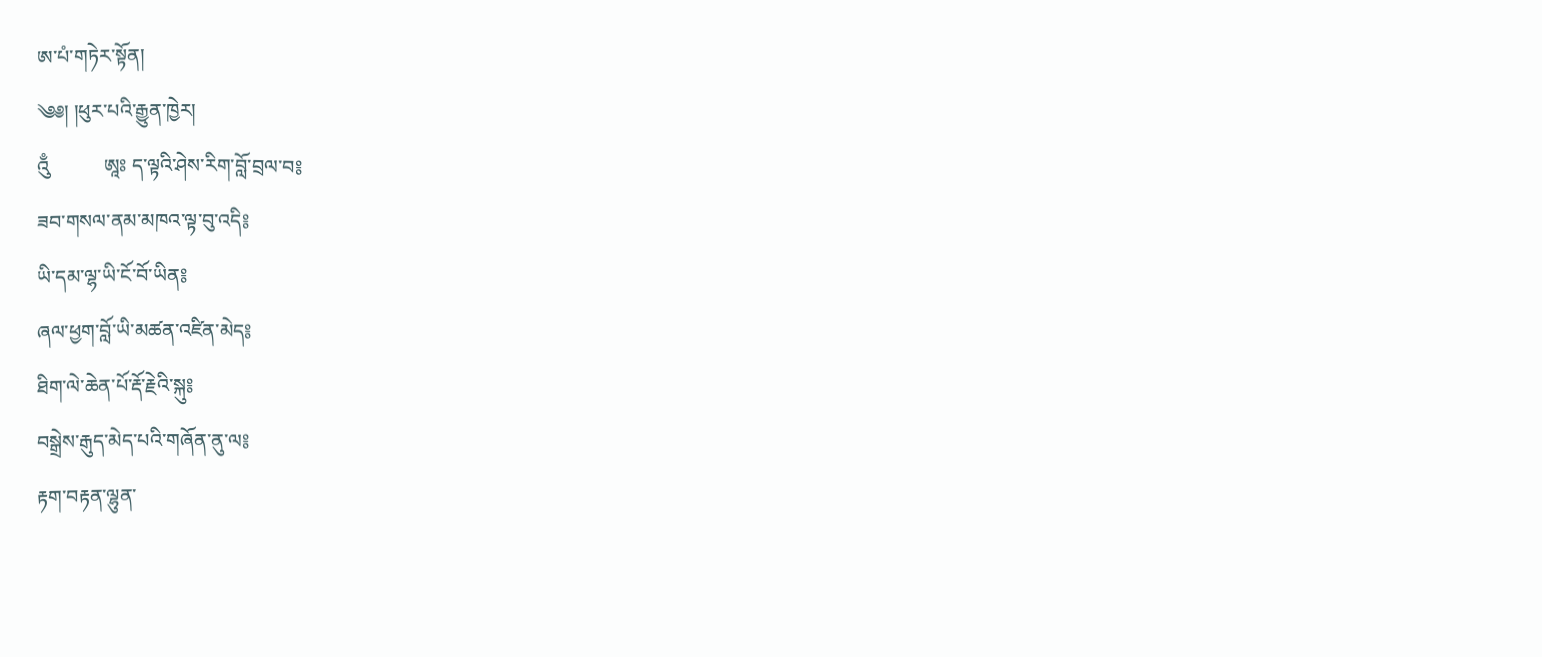ཨ་པཾ་གཏེར་སྟོན།
༄༅། །ཕུར་པའི་རྒྱུན་ཁྱེར།
འུྃ           ཨཱཿ ད་ལྟའི་ཤེས་རིག་བློ་བྲལ་བ༔
ཟབ་གསལ་ནམ་མཁའ་ལྟ་བུ་འདི༔
ཡི་དམ་ལྷ་ཡི་ངོ་བོ་ཡིན༔
ཞལ་ཕྱག་བློ་ཡི་མཚན་འཛིན་མེད༔
ཐིག་ལེ་ཆེན་པོ་རྡོ་རྗེའི་སྐུ༔
བསྒྲེས་རྒུད་མེད་པའི་གཞོན་ནུ་ལ༔
རྟག་བརྟན་ལྷུན་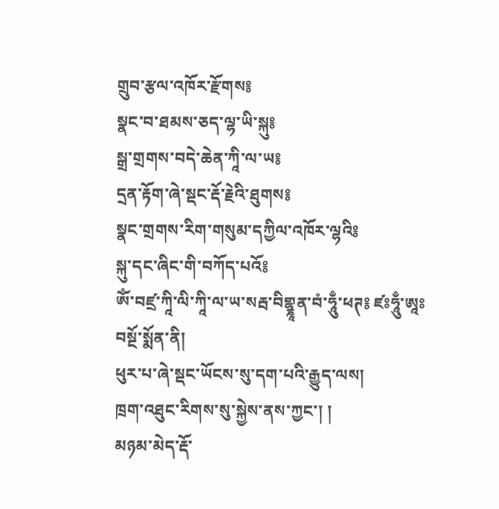གྲུབ་རྩལ་འཁོར་རྫོགས༔
སྣང་བ་ཐམས་ཅད་ལྷ་ཡི་སྐུ༔
སྒྲ་གྲགས་བདེ་ཆེན་ཀཱི་ལ་ཡ༔
དྲན་རྟོག་ཞེ་སྡང་རྡོ་རྗེའི་ཐུགས༔
སྣང་གྲགས་རིག་གསུམ་དཀྱིལ་འཁོར་ལྷའི༔
སྐུ་དང་ཞིང་གི་བཀོད་པའོ༔
ཨོཾ་བཛྲ་ཀཱི་ལི་ཀཱི་ལ་ཡ་སརྦ་བིགྷྣཱན་བཾ་ཧཱུྃ་ཕཊ༔ ཛཿཧཱུྃ་ཨཱཿ
བསྔོ་སྨོན་ནི།
ཕུར་པ་ཞེ་སྡང་ཡོངས་སུ་དག་པའི་རྒྱུད་ལས།
ཁྲག་འཐུང་རིགས་སུ་སྐྱེས་ནས་ཀྱང་། །
མཉམ་མེད་རྡོ་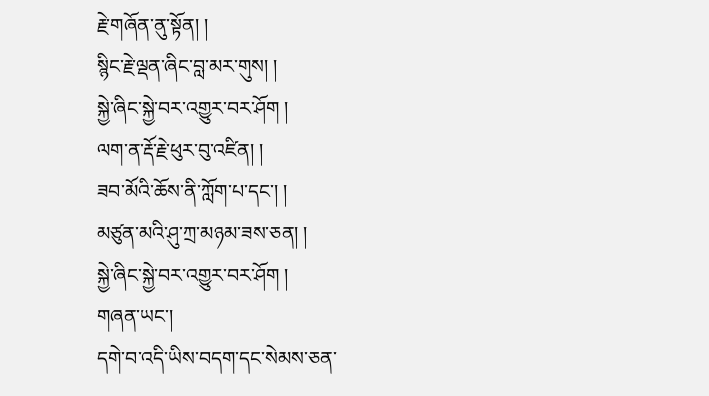རྗེ་གཞོན་ནུ་སྟོན། །
སྙིང་རྗེ་ལྡན་ཞིང་བླ་མར་གུས། །
སྐྱེ་ཞིང་སྐྱེ་བར་འགྱུར་བར་ཤོག །
ལག་ན་རྡོ་རྗེ་ཕུར་བུ་འཛིན། །
ཟབ་མོའི་ཆོས་ནི་ཀློག་པ་དང་། །
མཙུན་མའི་ཤུ་ཀྲ་མཉམ་ཟས་ཅན། །
སྐྱེ་ཞིང་སྐྱེ་བར་འགྱུར་བར་ཤོག །
གཞན་ཡང་།
དགེ་བ་འདི་ཡིས་བདག་དང་སེམས་ཅན་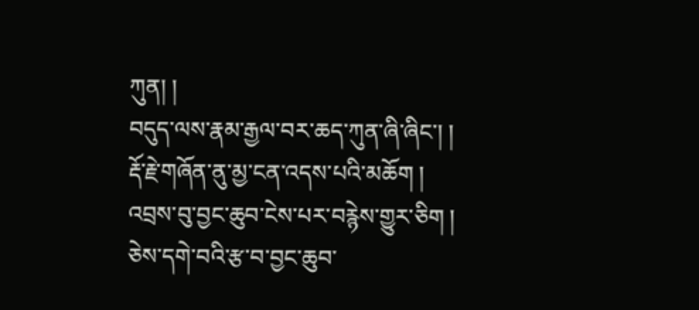ཀུན། །
བདུད་ལས་རྣམ་རྒྱལ་བར་ཆད་ཀུན་ཞི་ཞིང་། །
རྡོ་རྗེ་གཞོན་ནུ་མྱ་ངན་འདས་པའི་མཆོག །
འབྲས་བུ་བྱང་ཆུབ་ངེས་པར་བརྙེས་གྱུར་ཅིག །
ཅེས་དགེ་བའི་རྩ་བ་བྱང་ཆུབ་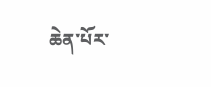ཆེན་པོར་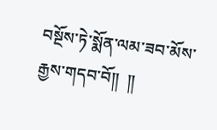བསྔོས་ཏེ་སྨོན་ལམ་ཟབ་མོས་རྒྱས་གདབ་བོ༎  ༎